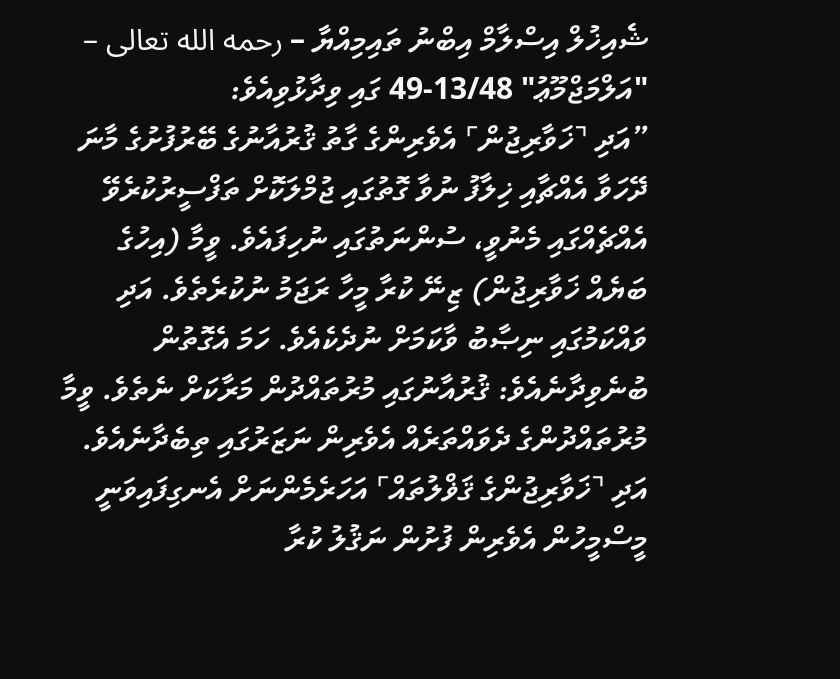ޝެއިޚުލް އިސްލާމް އިބްނު ތައިމިއްޔާ – رحمه الله تعالى – "އަލްމަޖްމޫޢު" 13/48-49 ގައި ވިދާޅުވިއެވެ:
”އަދި ⌝ޚަވާރިޖުން⌜ އެވެރިންގެ ގާތު ޤުރުއާނުގެ ބޭރުފުށުގެ މާނަ ދޭހަވާ އެއްޗާއި ޚިލާފު ނުވާ ގޮތުގައި ޖުމްލަކޮށް ތަފްސީރުކުރެވޭ އެއްޗެއްގައި މެނުވީ، ސުންނަތުގައި ނުހިފައެވެ. ވީމާ (އިހުގެ ބަޔެއް ޚަވާރިޖުން) ޒިނޭ ކުރާ މީހާ ރަޖަމު ނުކުރެތެވެ. އަދި ވައްކަމުގައި ނިޞާބު ވާކަމަށް ނުދެކެއެވެ. ހަމަ އެގޮތުން ބުނެވިދާނެއެވެ: ޤުރުއާނުގައި މުރުތައްދުން މަރާކަށް ނެތެވެ. ވީމާ މުރުތައްދުންގެ ދެވައްތަރެއް އެވެރިން ނަޒަރުގައި ތިބެދާނެއެވެ.
އަދި ⌝ޚަވާރިޖުންގެ ޤަޥްލުތައް⌜ އަހަރެމެންނަށް އެނގިފައިވަނީ މީސްމީހުން އެވެރިން ފުށުން ނަޤުލު ކުރާ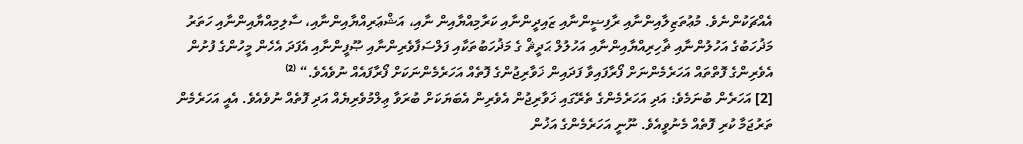އެއްޗަކުންނެވެ. މުޢުތަޒިލާއިންނާއި ރާފިޟީންނާއި ޒައިދީންނާއި ކަރާމިއްޔާއިން ނާއި، އަޝްޢަރިއްޔާއިންނާއި، ސާލިމިއްޔާއިންނާއި ހަތަރު މަޛުހަބުގެ އަހުލުންނާއި ޡާހިރިއްޔާއިންނާއި އަހުލުލް ޙަދީޘް ގެ މަޛުހަބުތަކާއި ފަލްސަފާވެރިންނާއި ޞޫފީންނާއި އެފަދަ އެހެން މީހުންގެ ފުށުން އެވެރިންގެ ފޮތްތައް އަހަރެމެންނަށް ފޯރާފައިވާ ފަދައިން ޚަވާރިޖުންގެ ފޮތެއް އަހަރެމެންނަކަށް ފޯރާފައެއް ނުވެއެވެ.“ ⁽²⁾
[2] އަހަރެން ބުނަމެވެ: އަދި އަހަރެމެންގެ ތެރޭގައި ޚަވާރިޖުން އެވެރިން އެބަޔަކަށް ބުރަވާ ޢިލްމުވެރިޔެއް އަދި ފޮތެއް ނުވެއެވެ. އެއީ އަހަރެމެން ތަރުޖަމާ ކުރި ފޮތެއް މެނުވީއެވެ. ނޫނީ އަހަރެމެންގެ އަޚުން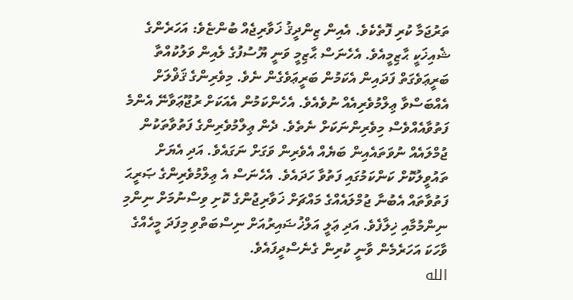ތަރުޖަމާ ކުރި ފޮތެކެވެ. އެއިން ޒިންދީޤު ޚަވާރިޖެއް ބުންޏެވެ: އަހަރެންގެ ޝެއިޚަކީ ޙާޒިމީއެވެ. އެހެނަސް ޙާޒިމީ ވަނީ ޔޫސުފުގެ ލެއިން ވަލުކުއްތާ ބަރީޢަވެގަތް ފަދައިން އެކަމުން ބަރީޢަވެގެން ނެވެ. މިވެރިންގެ ޤަޥްލަށް އެއްބަސްވާ ޢިލްމުވެރިއެއް ނުވެއެވެ. އެހެންކަމުން އެއަކަށް ރުޖޫޢަވާނޭ އެންމެ ފަތުވާއެއްވެސް މިވެރިންނަކަށް ނެތެވެ. ދެން ޢިލްމުވެރިންގެ ފަތުވާތަކުން ޖުމްލައެއް ނުވަތައެއިން ބަޔެއް އެވެރިން ވަގަށް ނަގައެވެ. އަދި އެޔަށް ތައުވީލުކޮށް ކަންކަމުގައި ފަތުވާ ހަދައެވެ. އެހެނަސް އެ ޢިލްމުވެރިންގެ ޞަރީޙަ ފަތުވާތައް އެބުނާ ޖުމްލައެއްގެ މައްޗަށް ޚަވާރިޖުންގެ ކޮށި ވިސްނުމަށް ނިންމި ނިންމުމާއި ޚިލާފެވެ. އަދި ޢަލީ އަލްޚުޟައިރުއަށް ނިސްބަތްވި މިފަދަ މީހެއްގެ ވާހަކަ އަހަރެމެން ވާނީ ކުރިން ގެނެސްދީފައެވެ.
الله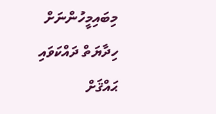މިބައިމީހުންނަށް ހިދާޔަތް ދައްކަވައި ޙައްޤަށް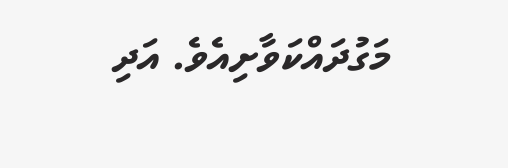މަގުދައްކަވާށިއެވެ. އަދި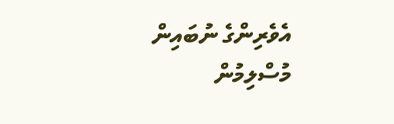އެވެރިންގެ ނުބައިން މުސްލިމުން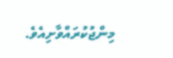މިންޖުކުރައްވާށިއެވެ.